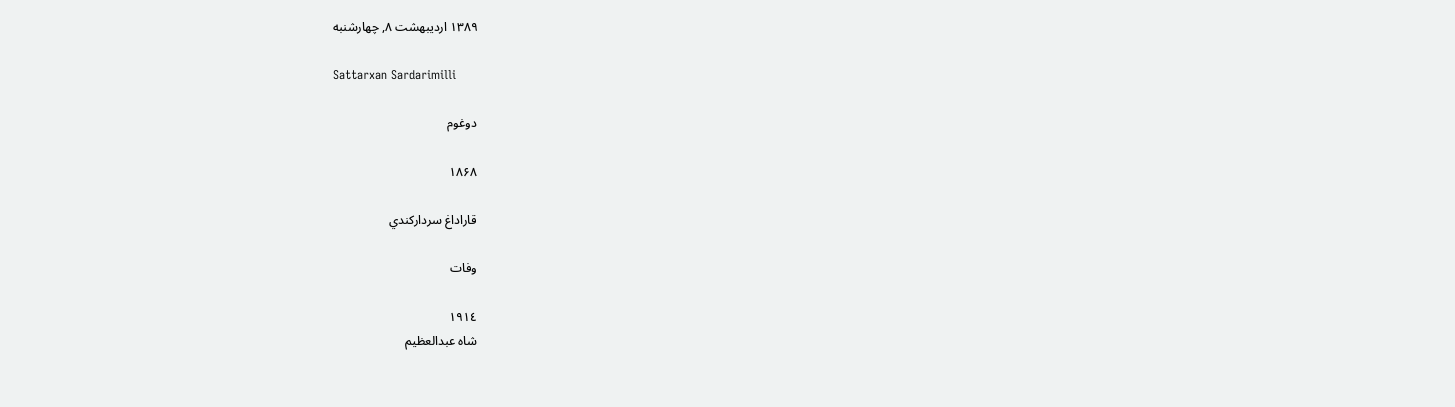۱۳۸۹ اردیبهشت ۸, چهارشنبه

Sattarxan Sardarimilli

دوغوم

۱۸۶۸

قاراداغ سرداركندي

وفات

۱۹۱٤
شاه عبدالعظیم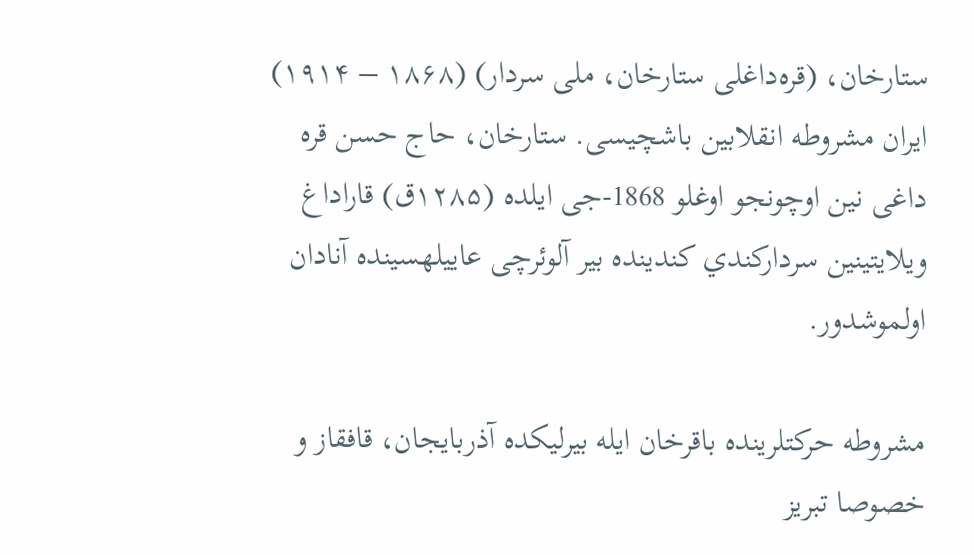ستارخان، (قره‌داغلی ستارخان، ملی سردار) (۱۸۶۸ – ۱۹۱۴) ایران مشروطه انقلابین باشچیسی. ستارخان، حاج حسن قره داغی نین اوچونجو اوغلو 1868-جی ایلده (۱۲۸۵ق) قاراداغ ویلایتینین سرداركندي کندینده بیر آلوئرچی عاییلهسینده آنادان اولموشدور.

مشروطه حرکتلرینده باقرخان ایله بیرلیکده آذربایجان، قافقاز و خصوصا تبریز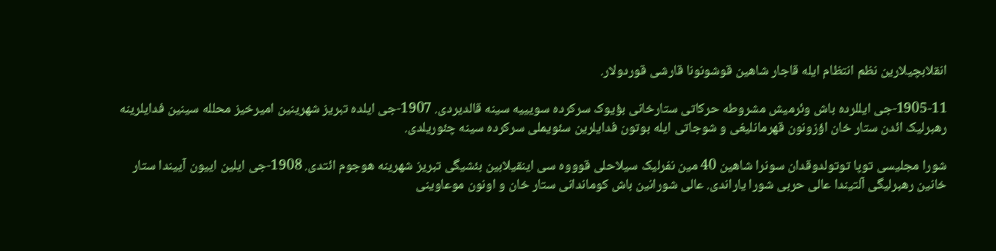انقلابچیلارین نظم انتظام ایله قاجار شاهین قوشونونا قارشی قوردولار.

1905-11-جی ایللرده باش وئرمیش مشروطه حرکاتی ستارخانی بؤیوک سرکرده سویییه سینه قالدیردی. 1907-جی ایلده تبریز شهرینین امیرخیز محلله سینین فدایلرینه رهبرلیک ائدن ستار خان اؤزونون قهرمانلیغی و شوجاتی ایله بوتون فدایلرین سئویملی سرکرده سینه چئوریلدی.

شورا مجلیسی توپا توتولدوقدان سونرا شاهین 40 مین نفرلیک سیلاحلی قوووه سی اینقیلابین بئشیگی تبریز شهرینه هوجوم ائتدی. 1908-جی ایلین اییون آییندا ستار خانین رهبرلیگی آلتیندا عالی حربی شورا یاراندی. عالی شورانین باش کوماندانی ستار خان و اونون موعاوینی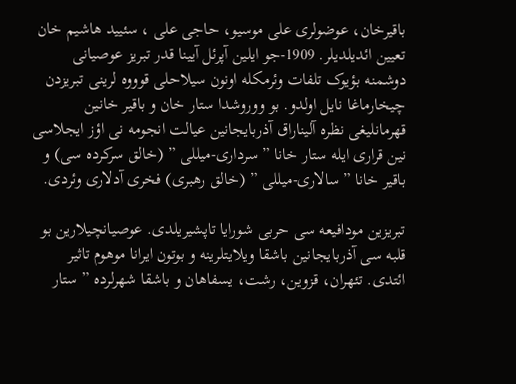باقیرخان، عوضولری علی موسیو، حاجی علی ، سئیید هاشیم خان تعیین ائدیلدیلر. 1909-جو ایلین آپرئل آیینا قدر تبریز عوصیانی دوشمنه بؤیوک تلفات وئرمکله اونون سیلاحلی قوووه لرینی تبریزدن چیخارماغا نایل اولدو. بو ووروشدا ستار خان و باقیر خانین قهرمانلیغی نظره آلیناراق آذربایجانین عیالت انجومه نی اؤز ایجلاسی نین قراری ایله ستار خانا ” سرداری-میللی ” (خالق سرکرده سی) و باقیر خانا ” سالاری-میللی ” (خالق رهبری) فخری آدلاری وئردی.

تبریزین مودافیعه سی حربی شورایا تاپشیریلدی. عوصیانچیلارین بو قلبه سی آذربایجانین باشقا ویلایتلرینه و بوتون ایرانا موهوم تاثیر ائتدی. تئهران، قزوین، رشت، یسفاهان و باشقا شهرلرده ” ستار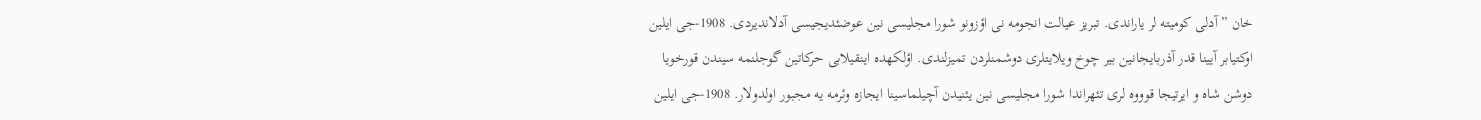خان ” آدلی کومیته لر یاراندی. تبریز عیالت انجومه نی اؤزونو شورا مجلیسی نین عوضئدیجیسی آدلاندیردی. 1908-جی ایلین اوکتیابر آیینا قدر آذربایجانین بیر چوخ ویلایتلری دوشمنلردن تمیزلندی. اؤلکهده اینقیلابی حرکاتین گوجلنمه سیندن قورخویا دوشن شاه و ایرتیجا قوووه لری تئهراندا شورا مجلیسی نین یئنیدن آچیلماسینا ایجازه وئرمه یه مجبور اولدولار. 1908-جی ایلین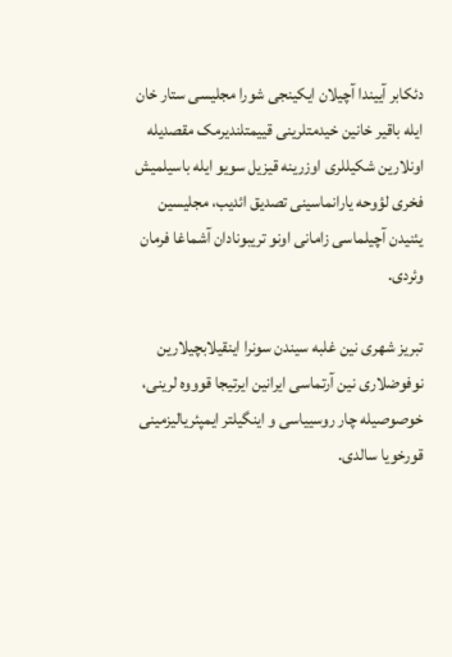دئکابر آییندا آچیلان ایکینجی شورا مجلیسی ستار خان ایله باقیر خانین خیدمتلرینی قییمتلندیرمک مقصدیله اونلارین شکیللری اوزرینه قیزیل سویو ایله باسیلمیش فخری لؤوحه یارانماسینی تصدیق ائدیب، مجلیسین یئنیدن آچیلماسی زامانی اونو تریبونادان آشماغا فرمان وئردی.

تبریز شهری نین غلبه سیندن سونرا اینقیلابچیلارین نوفوضلاری نین آرتماسی ایرانین ایرتیجا قوووه لرینی، خوصوصیله چار روسییاسی و اینگیلتر ایمپئریالیزمینی قورخویا سالدی.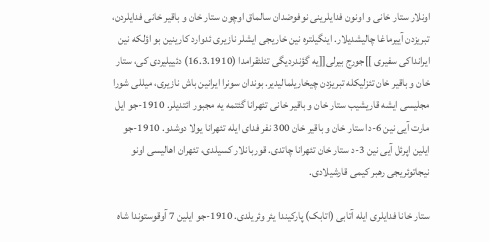اونلار ستار خانی و اونون فدایلرینی نوفوضدان سالماق اوچون ستار خان و باقیر خانی فدایلردن، تبریزدن آییرماغا چالیشدیلار. اینگیلتره نین خاریجی ایشلر نازیری ئدوارد کارینین بو اؤلکه نین ایرانداکی سفیری ]]جورج بیرلی[[یه گؤندردیگی تئلئقرامدا (16.3.1910) دئییلیردی کی، ستار خان و باقیر خان تئزلیکله تبریزدن چیخاریلمالیدیر. بوندان سونرا ایرانین باش نازیری، میللی شورا مجلیسی ایشه قاریشیب ستار خان و باقیر خانی تئهرانا گئتمه یه مجبور ائتدیلر. 1910-جو ایل مارت آیی نین 6-دا ستار خان و باقیر خان 300 نفر فدای ایله تئهرانا یولا دوشدو. 1910-جو ایلین اپرئل آیی نین 3-د ستار خان تئهرانا چاتدی. قوربانلار کسیلدی، تئهران اهالیسی اونو نیجاتوئریجی رهبر کیمی قارشیلادی.

ستار خانا فدایلری ایله آتابی (اتابک) پارکیندا یئر وئریلدی. 1910-جو ایلین 7 آوقوستوندا شاه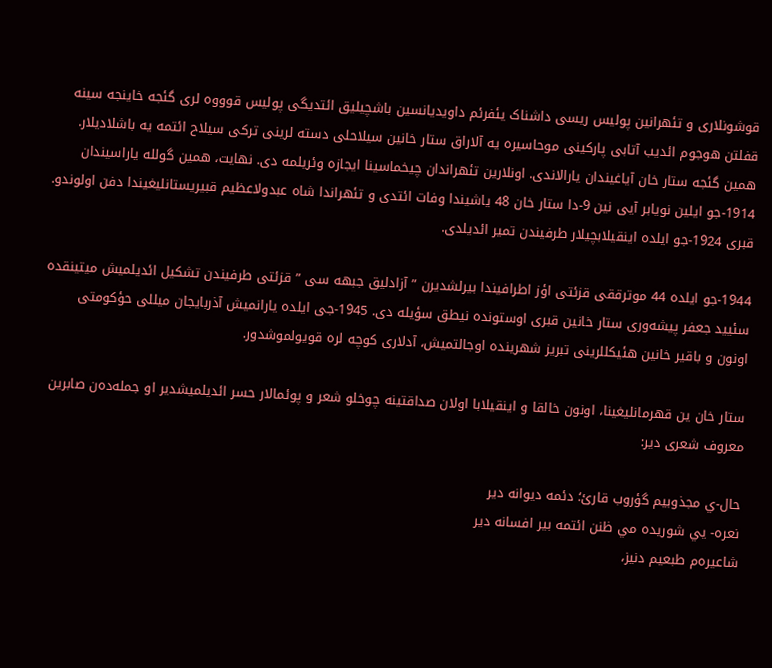قوشونلاری و تئهرانین پولیس ریسی داشناک یئفرئم داویدیانسین باشچیلیق ائتدیگی پولیس قوووه لری گئجه خاینجه سینه قفلتن هوجوم ائدیب آتابی پارکینی موحاسیره یه آلاراق ستار خانین سیلاحلی دسته لرینی ترکی سیلاح ائتمه یه باشلادیلار. همین گئجه ستار خان آیاغیندان یارالاندی. اونلارین تئهراندان چیخماسینا ایجازه وئریلمه دی. نهایت، همین گولله یاراسیندان 1914-جو ایلین نویابر آیی نین 9-دا ستار خان 48 یاشیندا وفات ائتدی و تئهراندا شاه عبدولاعظیم قبیریستانلیغیندا دفن اولوندو. قبری 1924-جو ایلده اینقیلابچیلار طرفیندن تمیر ائدیلدی.

1944-جو ایلده 44 موترققی قزئتی اؤز اطرافیندا بیرلشدیرن ” آزادلیق جبهه سی ” قزئتی طرفیندن تشکیل ائدیلمیش میتینقده سئیید جعفر پیشه‌وری ستار خانین قبری اوستونده نیطق سؤیله دی. 1945-جی ایلده یارانمیش آذربایجان میللی حؤکومتی اونون و باقیر خانین هئیکللرینی تبریز شهرینده اوجالتمیش، آدلاری کوچه لره قویولموشدور.

ستار خان ین قهرمانلیغینا، اونون خالقا و اینقیلابا اولان صداقتینه چوخلو شعر و پوئمالار حسر ائدیلمیشدیر او جمله‌ده‌ن صابرین معروف شعری دیر:

حال-ي مجذوبيم گؤروب قارئ؛ دئمه ديوانه دير
نعره- يي شوريده مي ظنن ائتمه بير افسانه دير
شاعيره‌م طبعیم دنیز،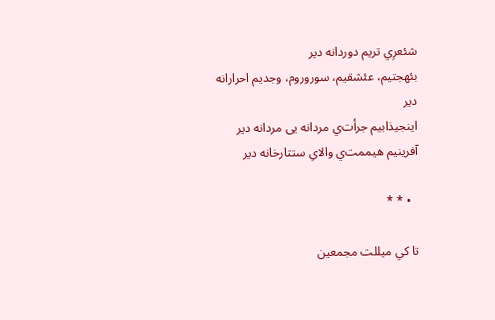شئعرِ‌ي تریم دوردانه دیر
بئهجتیم، عئشقیم، سوروروم، وجدیم احرارانه دير
اينجيذابیم جرأت‌ي مردانه يی مردانه دیر
آفرینیم هیممت‌ي والایِ ستتارخانه دیر

  • * *

تا کي ميللت مجمعین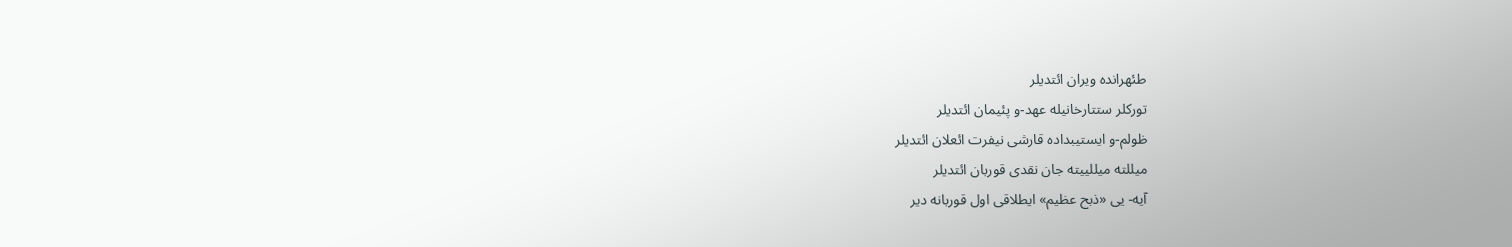طئهرانده ویران ائتدیلر
تورکلر ستتارخانیله عهد-و پئیمان ائتدیلر
ظولم-و ايستيبداده قارشی نیفرت ائعلان ائتدیلر
ميللته ميللیيته جان نقدی قوربان ائتدیلر
آیه- يی «ذبح عظیم» ايطلاقی اول قوربانه دیر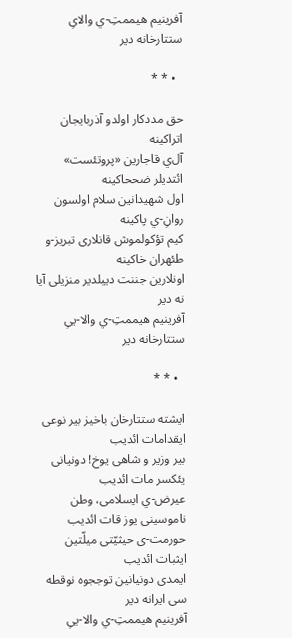آفرینیم هیممتِ-ي والایِ ستتارخانه دیر

  • * *

حق مددکار اولدو آذربایجان اتراکینه
آل‌ي قاجارین «پروتئست» ائتدیلر ضححاکینه
اول شهیدانین سلام اولسون روانِ-ي پاکینه
کیم تؤکولموش قانلاری تبریز-و طئهران خاکینه
اونلارین جننت ديیلدیر منزیلی آیا نه دیر
آفرینیم هیممتِ-ي والا-يیِ ستتارخانه دیر

  • * *

ایشته ستتارخان باخیز بیر نوعی ايقدامات ائدیب
بیر وزیر و شاهی یوخ! دونیانی یئکسر مات ائدیب
عيرض-ي ایسلامی، وطن ناموسینی یوز قات ائدیب
حورمت-ی حیثیّتی ميلّتین ايثبات ائدیب
ایمدی دونیانین توججوه نوقطه سی ایرانه دیر
آفرینیم هیممتِ-ي والا-يیِ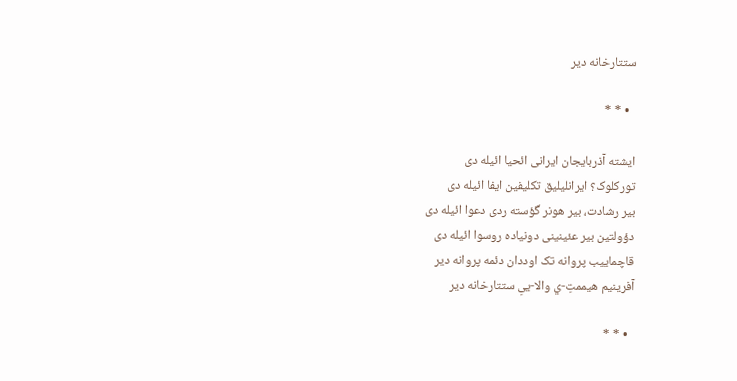ستتارخانه دیر

  • * *

ایشته آذربایجان ایرانی ائحیا ائیله دی
تورکلوک؟ ایرانلیلیق تکلیفین ایفا ائیله دی
بیر رشادت، بیر هونر گؤسته ردی دعوا ائیله دی
دؤولتین بیر عئینینی دونیاده روسوا ائیله دی
قاچماییب پروانه تک اوددان دئمه پروانه دیر
آفرینیم هیممتِ-ي والا-يیِ ستتارخانه دیر

  • * *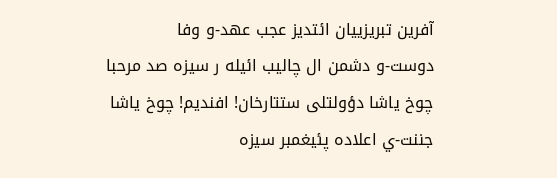آفرین تبریزییان ائتدیز عجب عهد-و وفا
دوست-و دشمن ال چالیب ائیله ر سیزه صد مرحبا
چوخ یاشا دؤولتلی ستتارخان! افندیم! چوخ یاشا
جننت-ي اعلاده پئیغمبر سیزه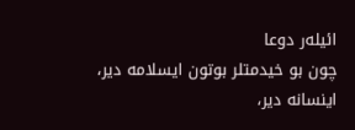ائیله‌ر دوعا
چون بو خيدمتلر بوتون ايسلامه دیر، اينسانه دیر،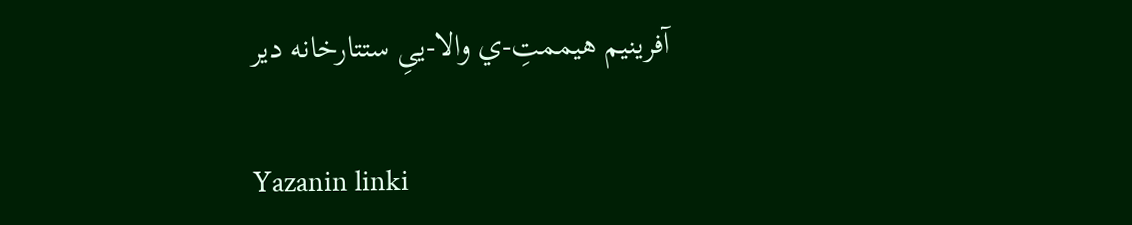آفرینیم هیممتِ-ي والا-يیِ ستتارخانه دیر

Yazanin linki